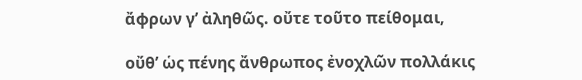ἄφρων γ’ ἀληθῶς. οὔτε τοῦτο πείθομαι,

οὔθ’ ὡς πένης ἄνθρωπος ἐνοχλῶν πολλάκις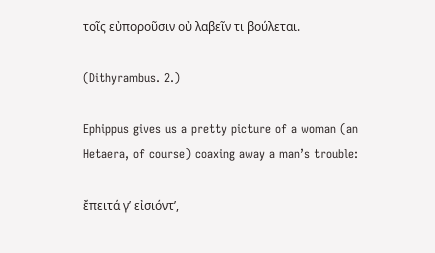τοῖς εὐποροῦσιν οὐ λαβεῖν τι βούλεται.

(Dithyrambus. 2.)

Ephippus gives us a pretty picture of a woman (an Hetaera, of course) coaxing away a man’s trouble:

ἔπειτά γ’ εἰσιόντ’,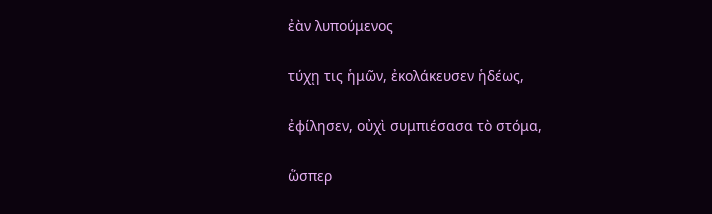ἐὰν λυπούμενος

τύχῃ τις ἡμῶν, ἐκολάκευσεν ἡδέως,

ἐφίλησεν, οὐχὶ συμπιέσασα τὸ στόμα,

ὥσπερ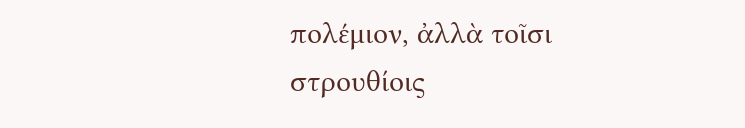πολέμιον, ἀλλὰ τοῖσι στρουθίοις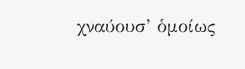χναύουσ’ ὁμοίως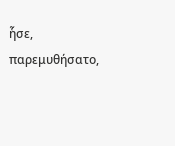ἧσε, παρεμυθήσατο,